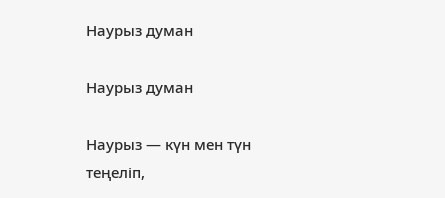Наурыз думан

Наурыз думан

Наурыз — күн мен түн теңеліп,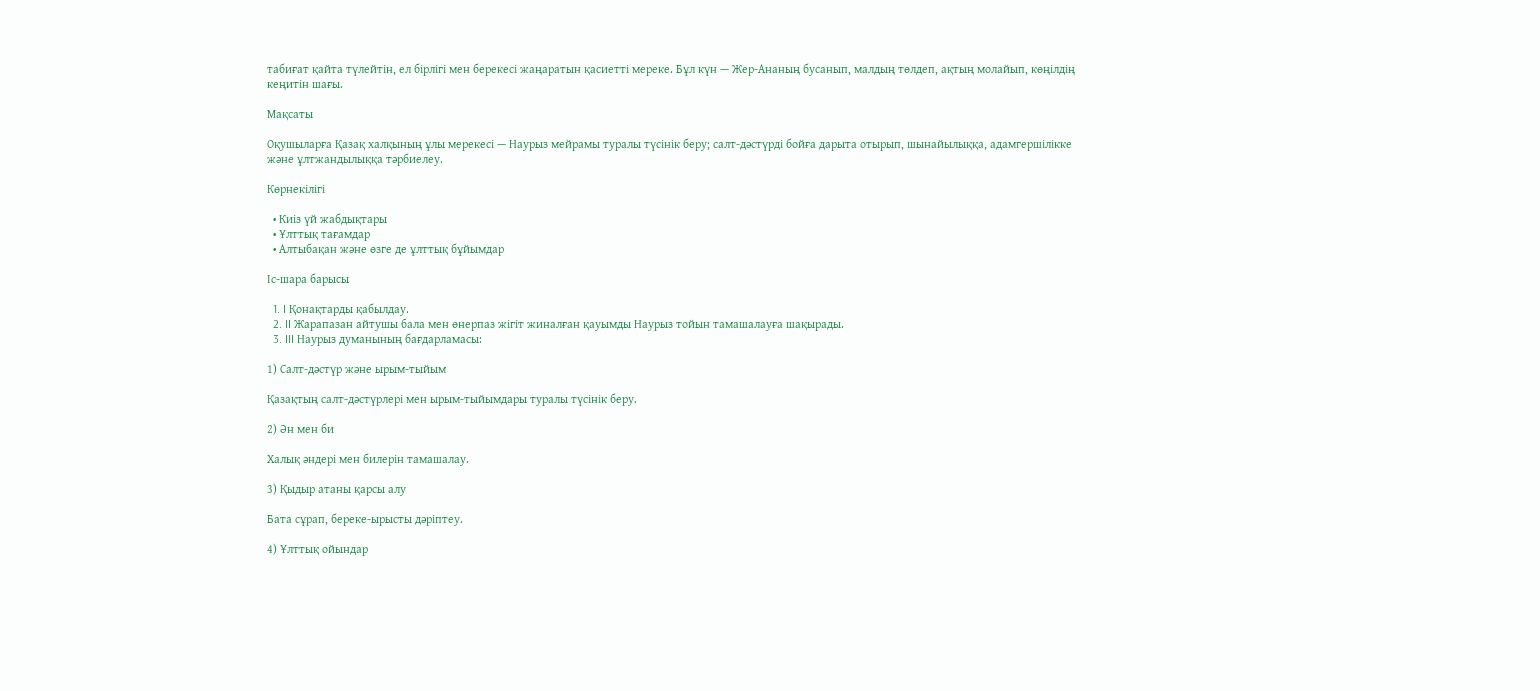табиғат қайта түлейтін, ел бірлігі мен берекесі жаңаратын қасиетті мереке. Бұл күн — Жер-Ананың бусанып, малдың төлдеп, ақтың молайып, көңілдің кеңитін шағы.

Мақсаты

Оқушыларға Қазақ халқының ұлы мерекесі — Наурыз мейрамы туралы түсінік беру; салт-дәстүрді бойға дарыта отырып, шынайылыққа, адамгершілікке және ұлтжандылыққа тәрбиелеу.

Көрнекілігі

  • Киіз үй жабдықтары
  • Ұлттық тағамдар
  • Алтыбақан және өзге де ұлттық бұйымдар

Іс-шара барысы

  1. I Қонақтарды қабылдау.
  2. II Жарапазан айтушы бала мен өнерпаз жігіт жиналған қауымды Наурыз тойын тамашалауға шақырады.
  3. III Наурыз думанының бағдарламасы:

1) Салт-дәстүр және ырым-тыйым

Қазақтың салт-дәстүрлері мен ырым-тыйымдары туралы түсінік беру.

2) Ән мен би

Халық әндері мен билерін тамашалау.

3) Қыдыр атаны қарсы алу

Бата сұрап, береке-ырысты дәріптеу.

4) Ұлттық ойындар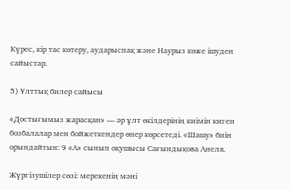Күрес, кір тас көтеру, аударыспақ және Наурыз көже ішуден сайыстар.

5) Ұлттық билер сайысы

«Достығымыз жарасқан» — әр ұлт өкілдерінің киімін киген бозбалалар мен бойжеткендер өнер көрсетеді. «Шашу» биін орындайтын: 9 «А» сынып оқушысы Сағындықова Анеля.

Жүргізушілер сөзі: мерекенің мәні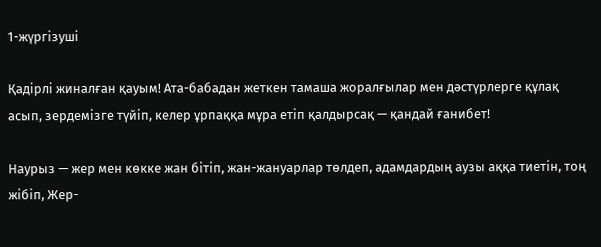1-жүргізуші

Қадірлі жиналған қауым! Ата-бабадан жеткен тамаша жоралғылар мен дәстүрлерге құлақ асып, зердемізге түйіп, келер ұрпаққа мұра етіп қалдырсақ — қандай ғанибет!

Наурыз — жер мен көкке жан бітіп, жан-жануарлар төлдеп, адамдардың аузы аққа тиетін, тоң жібіп, Жер-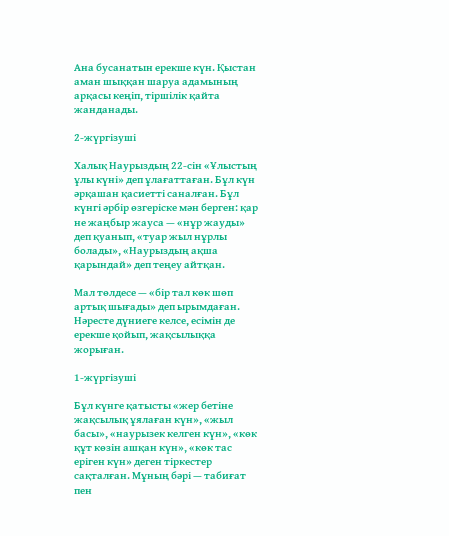Ана бусанатын ерекше күн. Қыстан аман шыққан шаруа адамының арқасы кеңіп, тіршілік қайта жанданады.

2-жүргізуші

Халық Наурыздың 22-сін «Ұлыстың ұлы күні» деп ұлағаттаған. Бұл күн әрқашан қасиетті саналған. Бұл күнгі әрбір өзгеріске мән берген: қар не жаңбыр жауса — «нұр жауды» деп қуанып, «туар жыл нұрлы болады», «Наурыздың ақша қарындай» деп теңеу айтқан.

Мал төлдесе — «бір тал көк шөп артық шығады» деп ырымдаған. Нәресте дүниеге келсе, есімін де ерекше қойып, жақсылыққа жорыған.

1-жүргізуші

Бұл күнге қатысты «жер бетіне жақсылық ұялаған күн», «жыл басы», «наурызек келген күн», «көк құт көзін ашқан күн», «көк тас еріген күн» деген тіркестер сақталған. Мұның бәрі — табиғат пен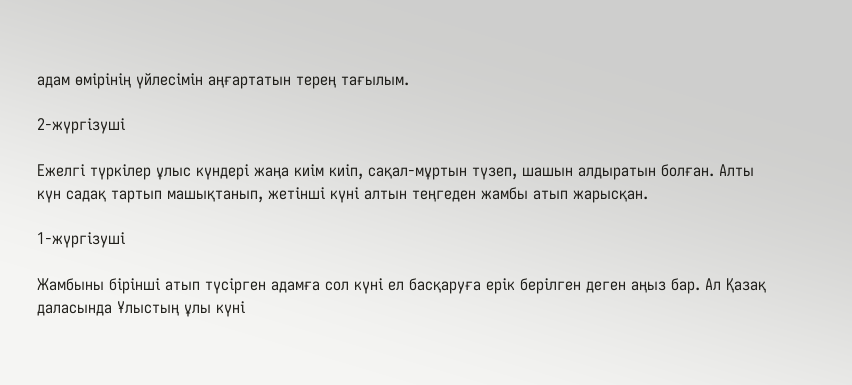адам өмірінің үйлесімін аңғартатын терең тағылым.

2-жүргізуші

Ежелгі түркілер ұлыс күндері жаңа киім киіп, сақал-мұртын түзеп, шашын алдыратын болған. Алты күн садақ тартып машықтанып, жетінші күні алтын теңгеден жамбы атып жарысқан.

1-жүргізуші

Жамбыны бірінші атып түсірген адамға сол күні ел басқаруға ерік берілген деген аңыз бар. Ал Қазақ даласында Ұлыстың ұлы күні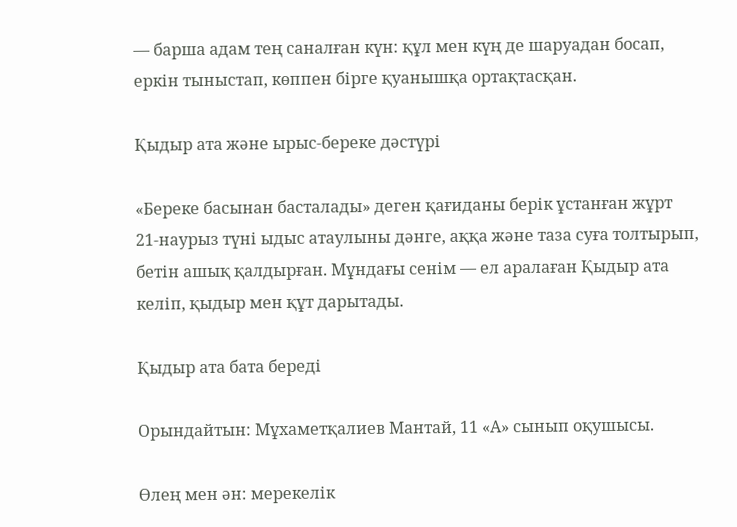— барша адам тең саналған күн: құл мен күң де шаруадан босап, еркін тыныстап, көппен бірге қуанышқа ортақтасқан.

Қыдыр ата және ырыс-береке дәстүрі

«Береке басынан басталады» деген қағиданы берік ұстанған жұрт 21-наурыз түні ыдыс атаулыны дәнге, аққа және таза суға толтырып, бетін ашық қалдырған. Мұндағы сенім — ел аралаған Қыдыр ата келіп, қыдыр мен құт дарытады.

Қыдыр ата бата береді

Орындайтын: Мұхаметқалиев Мантай, 11 «А» сынып оқушысы.

Өлең мен ән: мерекелік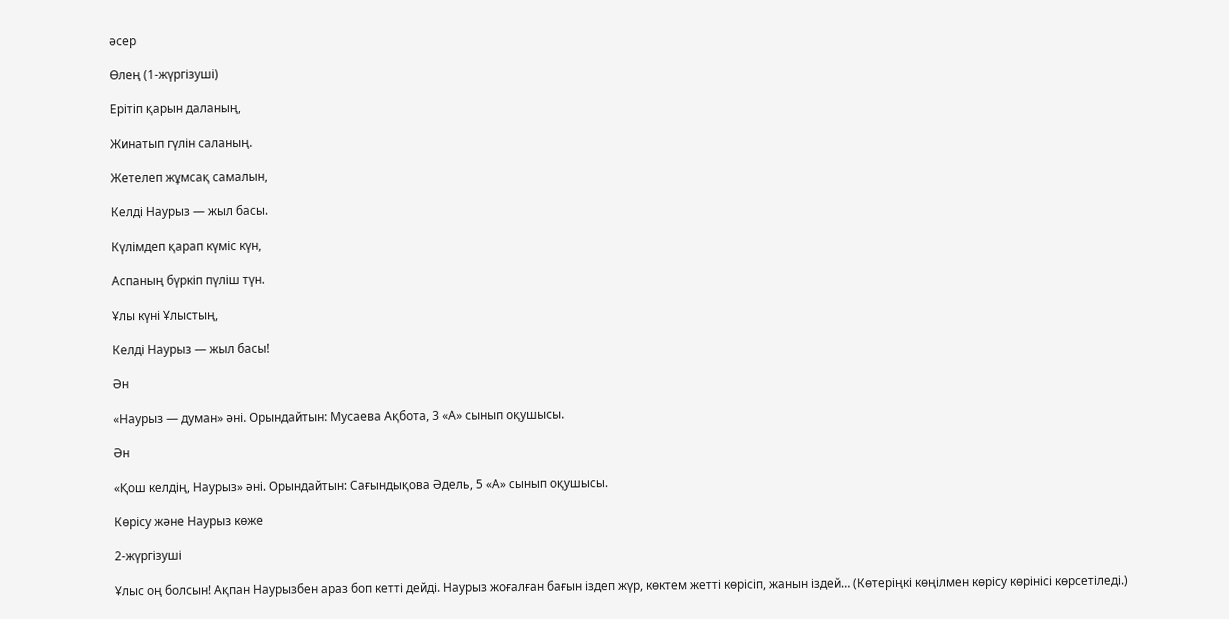әсер

Өлең (1-жүргізуші)

Ерітіп қарын даланың,

Жинатып гүлін саланың.

Жетелеп жұмсақ самалын,

Келді Наурыз — жыл басы.

Күлімдеп қарап күміс күн,

Аспаның бүркіп пүліш түн.

Ұлы күні Ұлыстың,

Келді Наурыз — жыл басы!

Ән

«Наурыз — думан» әні. Орындайтын: Мусаева Ақбота, 3 «А» сынып оқушысы.

Ән

«Қош келдің, Наурыз» әні. Орындайтын: Сағындықова Әдель, 5 «А» сынып оқушысы.

Көрісу және Наурыз көже

2-жүргізуші

Ұлыс оң болсын! Ақпан Наурызбен араз боп кетті дейді. Наурыз жоғалған бағын іздеп жүр, көктем жетті көрісіп, жанын іздей… (Көтеріңкі көңілмен көрісу көрінісі көрсетіледі.)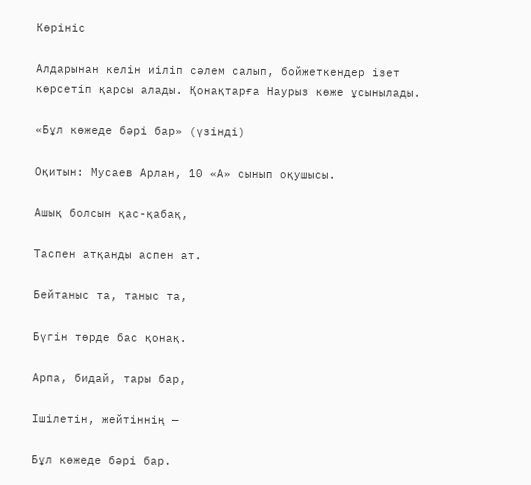Көрініс

Алдарынан келін иіліп сәлем салып, бойжеткендер ізет көрсетіп қарсы алады. Қонақтарға Наурыз көже ұсынылады.

«Бұл көжеде бәрі бар» (үзінді)

Оқитын: Мусаев Арлан, 10 «А» сынып оқушысы.

Ашық болсын қас-қабақ,

Таспен атқанды аспен ат.

Бейтаныс та, таныс та,

Бүгін төрде бас қонақ.

Арпа, бидай, тары бар,

Ішілетін, жейтіннің —

Бұл көжеде бәрі бар.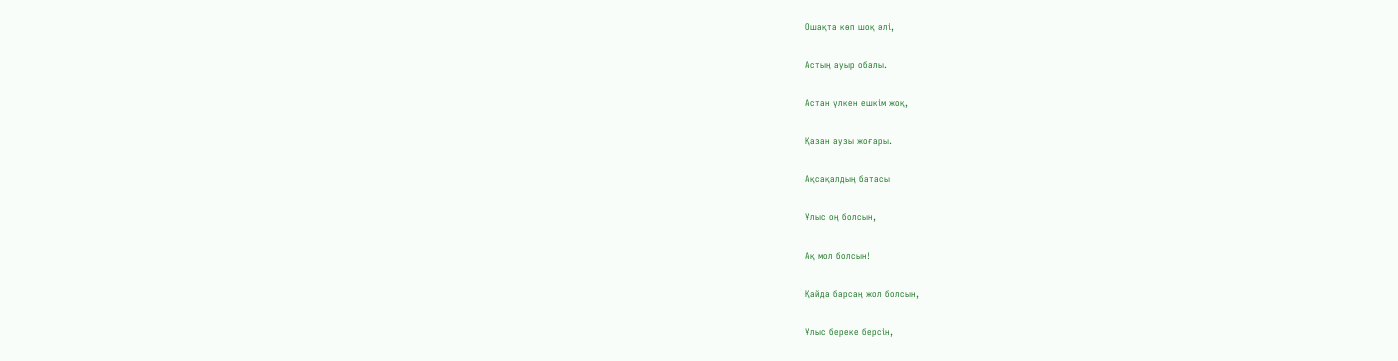Ошақта көп шоқ әлі,

Астың ауыр обалы.

Астан үлкен ешкім жоқ,

Қазан аузы жоғары.

Ақсақалдың батасы

Ұлыс оң болсын,

Ақ мол болсын!

Қайда барсаң жол болсын,

Ұлыс береке берсін,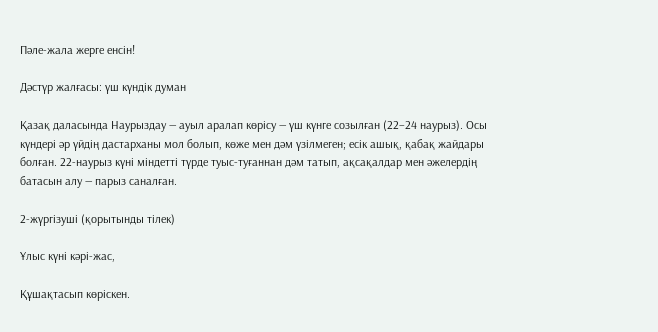Пәле-жала жерге енсін!

Дәстүр жалғасы: үш күндік думан

Қазақ даласында Наурыздау — ауыл аралап көрісу — үш күнге созылған (22–24 наурыз). Осы күндері әр үйдің дастарханы мол болып, көже мен дәм үзілмеген; есік ашық, қабақ жайдары болған. 22-наурыз күні міндетті түрде туыс-туғаннан дәм татып, ақсақалдар мен әжелердің батасын алу — парыз саналған.

2-жүргізуші (қорытынды тілек)

Ұлыс күні кәрі-жас,

Құшақтасып көріскен.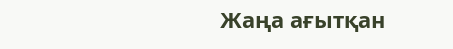Жаңа ағытқан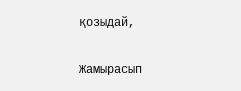қозыдай,

Жамырасып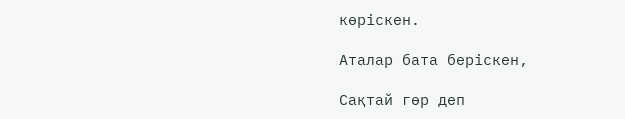көріскен.

Аталар бата беріскен,

Сақтай гөр деп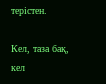терістен.

Кел, таза бақ, кел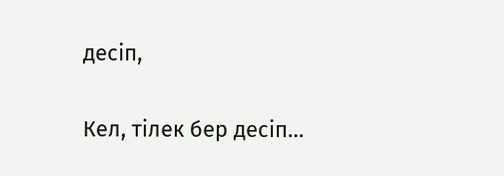десіп,

Кел, тілек бер десіп…